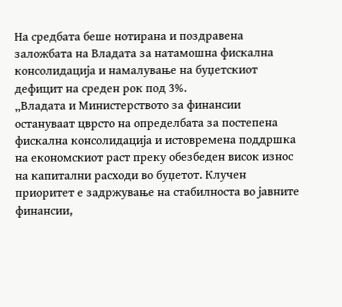На средбата беше нотирана и поздравена заложбата на Владата за натамошна фискална консолидација и намалување на буџетскиот дефицит на среден рок под 3%.
„Владата и Министерството за финансии остануваат цврсто на определбата за постепена фискална консолидација и истовремена поддршка на економскиот раст преку обезбеден висок износ на капитални расходи во буџетот. Клучен приоритет е задржување на стабилноста во јавните финансии,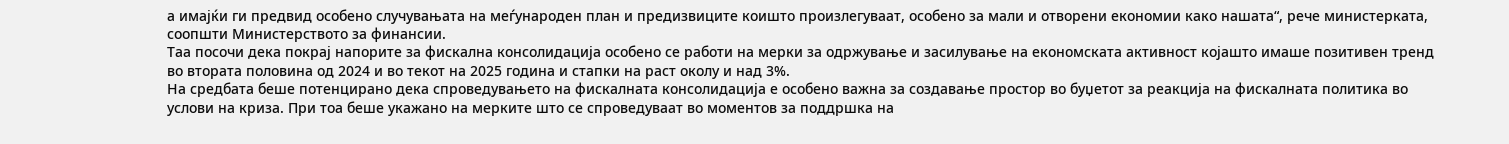а имајќи ги предвид особено случувањата на меѓународен план и предизвиците коишто произлегуваат, особено за мали и отворени економии како нашата“, рече министерката, соопшти Министерството за финансии.
Таа посочи дека покрај напорите за фискална консолидација особено се работи на мерки за одржување и засилување на економската активност којашто имаше позитивен тренд во втората половина од 2024 и во текот на 2025 година и стапки на раст околу и над 3%.
На средбата беше потенцирано дека спроведувањето на фискалната консолидација е особено важна за создавање простор во буџетот за реакција на фискалната политика во услови на криза. При тоа беше укажано на мерките што се спроведуваат во моментов за поддршка на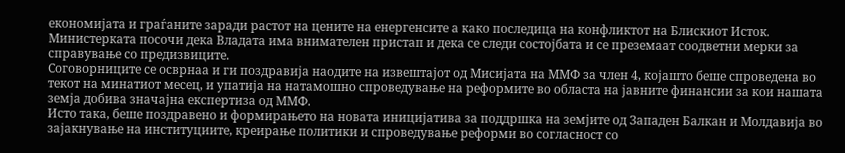економијата и граѓаните заради растот на цените на енергенсите а како последица на конфликтот на Блискиот Исток.
Министерката посочи дека Владата има внимателен пристап и дека се следи состојбата и се преземаат соодветни мерки за справување со предизвиците.
Соговорниците се осврнаа и ги поздравија наодите на извештајот од Мисијата на ММФ за член 4, којашто беше спроведена во текот на минатиот месец, и упатија на натамошно спроведување на реформите во областа на јавните финансии за кои нашата земја добива значајна експертиза од ММФ.
Исто така, беше поздравено и формирањето на новата иницијатива за поддршка на земјите од Западен Балкан и Молдавија во зајакнување на институциите, креирање политики и спроведување реформи во согласност со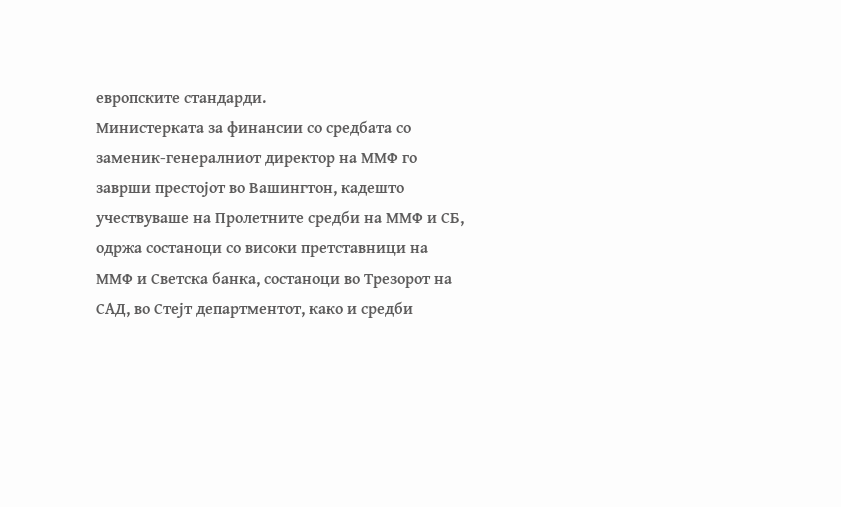европските стандарди.
Министерката за финансии со средбата со заменик-генералниот директор на ММФ го заврши престојот во Вашингтон, кадешто учествуваше на Пролетните средби на ММФ и СБ, одржа состаноци со високи претставници на ММФ и Светска банка, состаноци во Трезорот на САД, во Стејт департментот, како и средби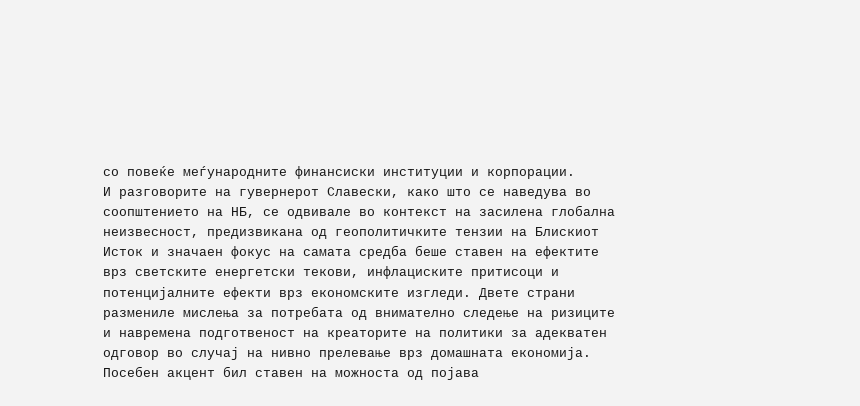со повеќе меѓународните финансиски институции и корпорации.
И разговорите на гувернерот Славески, како што се наведува во соопштението на НБ, се одвивале во контекст на засилена глобална неизвесност, предизвикана од геополитичките тензии на Блискиот Исток и значаен фокус на самата средба беше ставен на ефектите врз светските енергетски текови, инфлациските притисоци и потенцијалните ефекти врз економските изгледи. Двете страни размениле мислења за потребата од внимателно следење на ризиците и навремена подготвеност на креаторите на политики за адекватен одговор во случај на нивно прелевање врз домашната економија.
Посебен акцент бил ставен на можноста од појава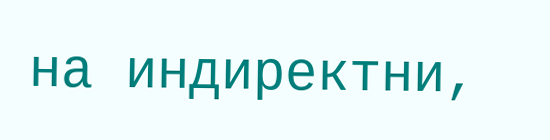на индиректни,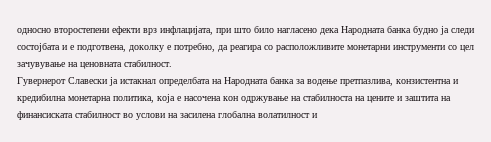односно второстепени ефекти врз инфлацијата, при што било нагласено дека Народната банка будно ја следи состојбата и е подготвена, доколку е потребно, да реагира со расположливите монетарни инструменти со цел зачувување на ценовната стабилност.
Гувернерот Славески ја истакнал определбата на Народната банка за водење претпазлива, конзистентна и кредибилна монетарна политика, која е насочена кон одржување на стабилноста на цените и заштита на финансиската стабилност во услови на засилена глобална волатилност и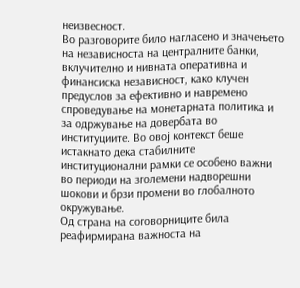неизвесност.
Во разговорите било нагласено и значењето на независноста на централните банки, вклучително и нивната оперативна и финансиска независност, како клучен предуслов за ефективно и навремено спроведување на монетарната политика и за одржување на довербата во институциите. Во овој контекст беше истакнато дека стабилните институционални рамки се особено важни во периоди на зголемени надворешни шокови и брзи промени во глобалното окружување.
Од страна на соговорниците била реафирмирана важноста на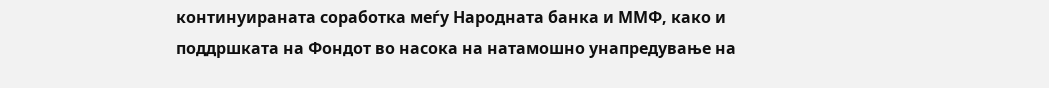континуираната соработка меѓу Народната банка и ММФ, како и поддршката на Фондот во насока на натамошно унапредување на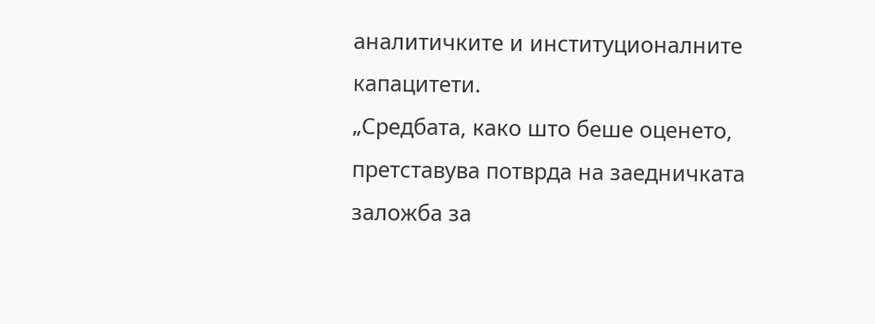аналитичките и институционалните капацитети.
„Средбата, како што беше оценето, претставува потврда на заедничката заложба за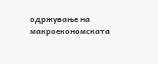одржување на макроекономската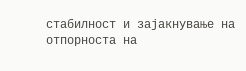стабилност и зајакнување на отпорноста на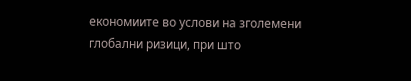економиите во услови на зголемени глобални ризици, при што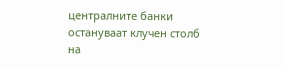централните банки остануваат клучен столб на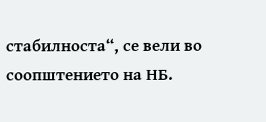стабилноста“, се вели во соопштението на НБ.